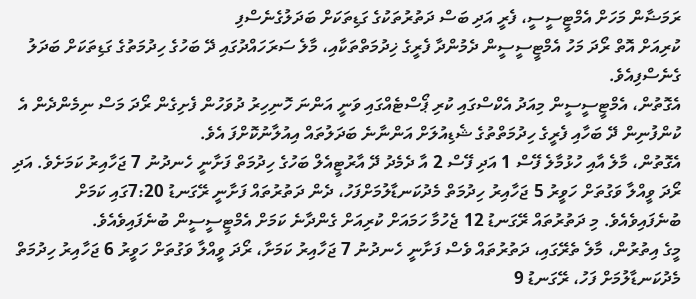ރަމަޟާން މަހަށް އެމްޓީސީސީ، ފެރީ އަދި ބަސް ދަތުރުތަކުގެ ގަޑިތަކަށް ބަދަލުގެނެސްފި
ކުރިއަށް އޮތް ރޯދަ މަހު އެމްޓީސީސީން ދެމުންދާ ފެރީގެ ޚިދުމަތްތަކާއި، މާލެ ސަރަހައްދުގައި ދޭ ބަހުގެ ހިދުމަތުގެ ގަޑިތަކަށް ބަދަލު ގެނެސްފިއެވެ.
އެގޮތުން، އެމްޓީސީސީން މިއަދު އެކްސްގައި ކުރި ޕޯސްޓެއްގައި ވަނީ އަންނަ ހޮނިހިރު ދުވަހުން ފެށިގެން ރޯދަ މަސް ނިމެންދެން އެ ކުންފުނިން ދޭ ބަހާއި ފެރީގެ ހިދުމަތްތުގެ ޝެޑިއުލަށް އަންނާނެ ބަދަލުތައް އިއުލާނުކޮށްފަ އެވެ.
އެގޮތުން، މާލެ އާއި ހުޅުމާލެ ފޭސް 1 އަދި ފޭސް 2 އާ ދެމެދު ދޭ އާރުޓީއެލް ބަހުގެ ހިދުމަތް ފަށާނީ ހެނދުނު 7 ޖަހާއިރު ކަމަށެވެ. އަދި ރޯދަ ވީއްލާ ވަގުތަށް ހަވީރު 5 ޖަހާއިރު ހިދުމަތް މެދުކަނޑާލުމަށްފަހު، ދެން ދަތުރުތައް ފަށާނީ ރޭގަނޑު 7:20ގައި ކަމަށް ބުނެފައިވެއެވެ. މި ދަތުރުތައް ރޭގަނޑު 12 ޖެހުމާ ހަމައަށް ކުރިއަށް ގެންދާނެ ކަމަށް އެމްޓީސީސީން ބުނެފައިވެއެވެ.
މީގެ އިތުރުން، މާލެ ތެރޭގައި، ދަތުރުތައް ވެސް ފަށާނީ ހެނދުނު 7 ޖަހާއިރު ކަމަށާ، ރޯދަ ވީއްލާ ވަގުތަށް ހަވީރު 6 ޖަހާއިރު ހިދުމަތް މެދުކަނޑާލުމަށް ފަހު، ރޭގަނޑު 9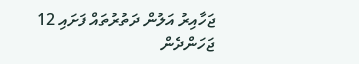ޖަހާއިރު އަލުން ދަތުރުތައް ފަށައި 12 ޖަހަންދެން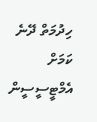ހިދުމަތް ދޭނެ ކަމަށް އެމްޓީސީސީން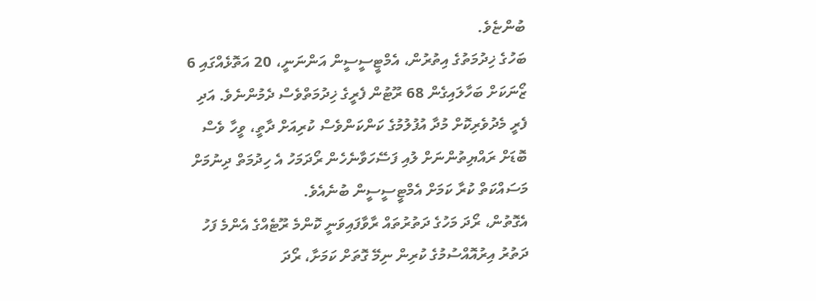ބުންޏެވެ.
ބަހުގެ ޚިދުމަތުގެ އިތުރުން، އެމްޓީސީސީން އަންނަނީ، 20 އަތޮޅެއްގައި 6 ޒޯނަކަށް ބަހާލައިގެން 68 ރޫޓުން ފެރީގެ ޚިދުމަތްވެސް ދެމުންނެވެ. އަދި ފެރީ މެދުވެރިކޮށް މުދާ އުފުލުމުގެ ކަންކަންވެސް ކުރިއަށް ދާތީ، ވީހާ ވެސް ބޮޑަށް ރައްޔިތުންނަށް ލުއި ފަސޭހަވާނެހެން ރޯދަމަހު އެ ހިދުމަތް ދިނުމަށް މަސައްކަތް ކުރާ ކަމަށް އެމްޓީސީސީން ބުނެއެވެ.
އެގޮތުން، ރޯދަ މަހުގެ ދަތުރުތައް ރާވާފައިވަނީ ކޮންމެ ރޫޓެއްގެ އެންމެ ފަހު ދަތުރު އިރުއޮއްސުމުގެ ކުރިން ނިމޭ ގޮތަށް ކަމަށާ، ރޯދަ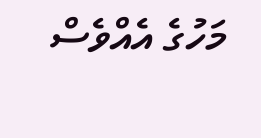މަހުގެ އެއްވެސް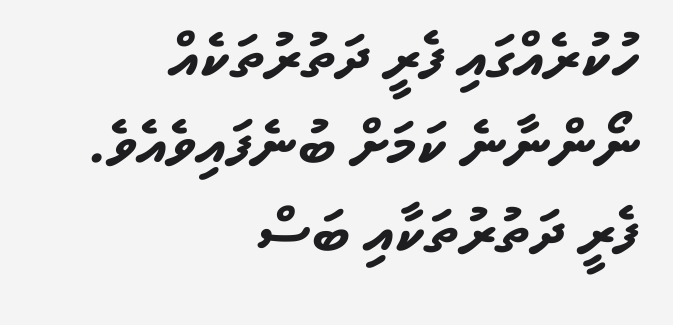ހުކުރެއްގައި ފެރީ ދަތުރުތަކެއް ނޯންނާނެ ކަމަށް ބުނެފައިވެއެވެ.
ފެރީ ދަތުރުތަކާއި ބަސް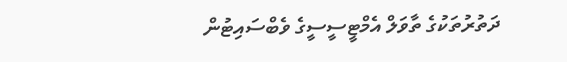ދަތުރުތަކުގެ ތާވަލް އެމްޓީސީސީގެ ވެބްސައިޓުން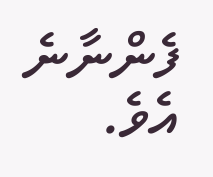ފެންނާނެ އެވެ.